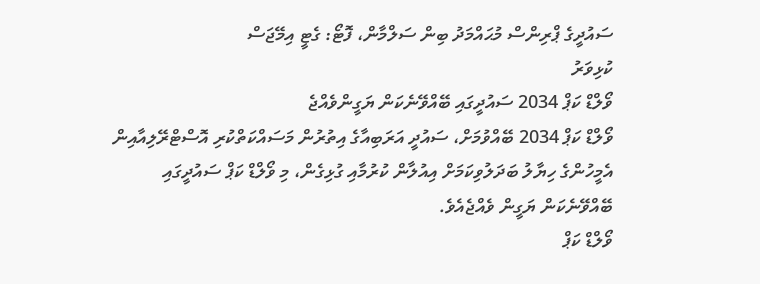ސައުދީގެ ޕްރިންސް މުޙައްމަދު ބިން ސަލްމާން، ފޮޓޯ: ގެޓީ އިމޭޖަސް
ކުޅިވަރު
ވޯލްޑް ކަޕް 2034 ސައުދީގައި ބޭއްވޭނެކަން ޔަގީންވެއްޖެ
ވޯލްޑް ކަޕް 2034 ބޭއްވުމަށް، ސައުދީ އަރަބިއާގެ އިތުރުން މަސައްކަތްކުރި އޮސްޓްރޭލިއާއިން އެމީހުންގެ ހިޔާލު ބަދަލުވިކަމަށް އިއުލާން ކުރުމާއި ގުޅިގެން، މި ވޯލްޑް ކަޕް ސައުދީގައި ބޭއްވޭނެކަން ޔަގީން ވެއްޖެއެވެ.
ވޯލްޑް ކަޕް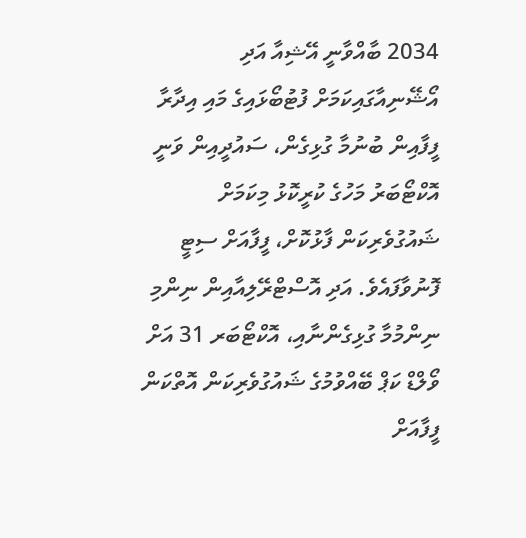2034 ބާއްވާނީ އޭޝިއާ އަދި އޯޝޭނިއާގައިކަމަށް ފުޓުބޯޅައިގެ މައި އިދާރާ ފީފާއިން ބުނުމާ ގުޅިގެން، ސައުދީއިން ވަނީ އޮކްޓޯބަރު މަހުގެ ކުރީކޮޅު މިކަމަށް ޝައުގުވެރިކަން ފާޅުކޮށް، ފީފާއަށް ސިޓީ ފޮނުވާފައެވެ. އަދި އޮސްޓްރޭލިއާއިން ނިންމި ނިންމުމާ ގުޅިގެންނާއި، އޮކްޓޯބަރ 31 އަށް ވޯލްޑް ކަޕް ބޭއްވުމުގެ ޝައުގުވެރިކަން އޮތްކަން ފީފާއަށް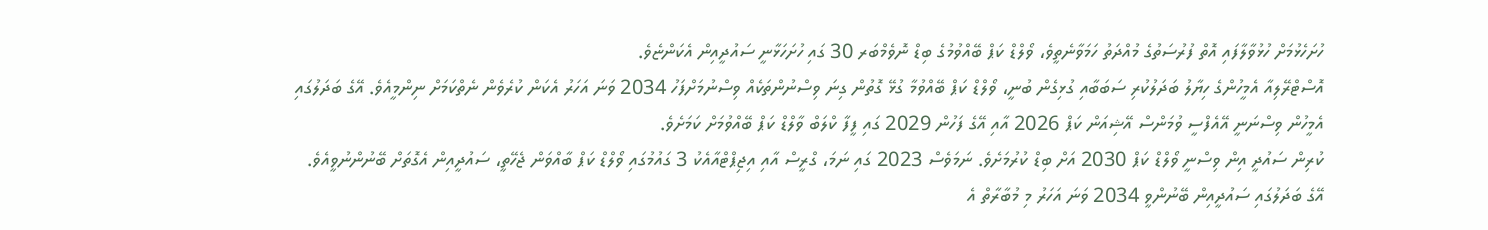ހުށަހެޅުމަށް ހުޅުވާލާފައި އޮތް ފުރުސަތުގެ މުއްދަތު ހަމަވާނެތީވެ، ވޯލްޑް ކަޕް ބޭއްވުމުގެ ބިޑް ނޮވެމްބަރ 30 ގައި ހުށަހަޅާނީ ސައުދީއިން އެކަންޏެވެ.
އޮސްޓްރޭލިއާ އެމީހުންގެ ހިޔާލު ބަދަލުކުރި ސަބަބާއި ގުޅިގެން ބުނީ، ވޯލްޑް ކަޕް ބޭއްވުމާ ގުޅޭ ގޮތުން ގިނަ ވިސްނުންތަކެއް ވިސްނުމަށްފަހު 2034 ވަނަ އަހަރު އެކަން ކުރެވެން ނެތްކަމަށް ނިންމީއެވެ. އޭގެ ބަދަލުގައި އެމީހުން ވިސްނަނީ އޭއެފްސީ ވުމަންސް އޭޝިއަން ކަޕް 2026 އާއި އޭގެ ފަހުން 2029 ގައި ފީފާ ކްލަބް ވާލްޑް ކަޕް ބޭއްވުމަށް ކަމަށެވެ.
ކުރިން ސައުދީ އިން ވިސްނީ ވޯލްޑް ކަޕް 2030 އަށް ބިޑް ކުރުމަށެވެ. ނަމަވެސް 2023 ގައި ނަމަ، ގްރީސް އާއި އިޖިޕްޓްއާއެކު 3 ގައުމުގައި ވޯލްޑް ކަޕް ބާއްވަން ޖެހޭތީ، ސައުދީއިން އެގޮތަށް ބޭނުންނުވީއެވެ. އޭގެ ބަދަލުގައި ސައުދީއިން ބޭނުންވީ 2034 ވަނަ އަހަރު މި މުބާރާތް އެ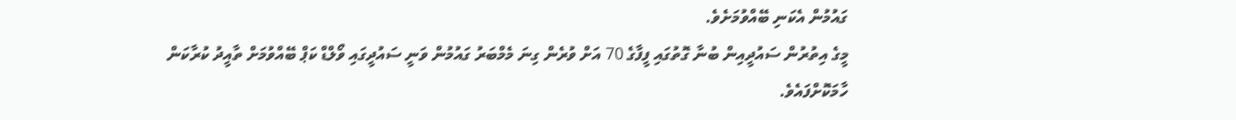ގައުމުން އެކަނި ބޭއްވުމަށެވެ.
މީގެ އިތުރުން ސައުދީއިން ބުނާ ގޮތުގައި ފީފާގެ 70 އަށް ވުރެން ގިނަ މެމްބަރު ގައުމުން ވަނީ ސައުދީގައި ވޯލްޑް ކަޕް ބޭއްވުމަށް ތާއީދު ކުރާކަން ހާމަކޮށްފައެވެ.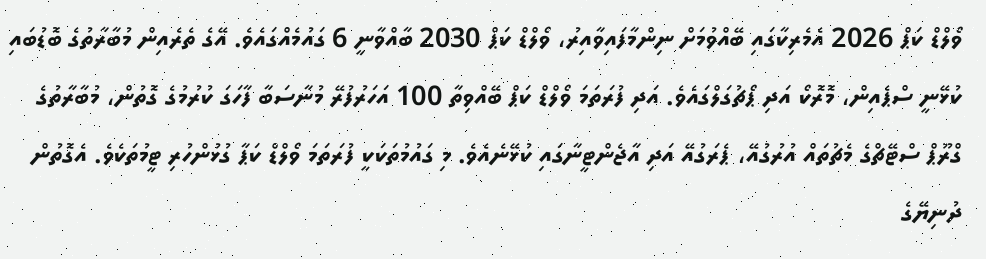ވޯލްޑް ކަޕް 2026 އެމެރިކާގައި ބޭއްވުމަށް ނިންމާފައިވާއިރު، ވޯލްޑް ކަޕް 2030 ބާއްވާނީ 6 ގައުމެއްގައެވެ. އޭގެ ތެރެއިން މުބާރާތުގެ ބޮޑުބައި ކުޅޭނީ ސްޕެއިން، މޮރޮކޯ އަދި ޕޯޗުގަލްގައެވެ. އަދި ފުރަތަމަ ވޯލްޑް ކަޕް ބޭއްވިތާ 100 އަހަރުފުރޭ މުނާސަބާ ފާހަގަ ކުރުމުގެ ގޮތުން، މުބާރާތުގެ ގްރޫޕް ސްޓޭޗްގެ މެޗުތައް އުރުގުއޭ، ޕެރަގުއޭ އަދި އާޖެންޓީނާގައި ކުޅޭނެއެވެ. މި ގައުމުތަކަކީ ފުރަތަމަ ވޯލްޑް ކަޕާ ގުޅުންހުރި ޓީމުތަކެވެ. އެގޮތުން ދުނިޔޭގެ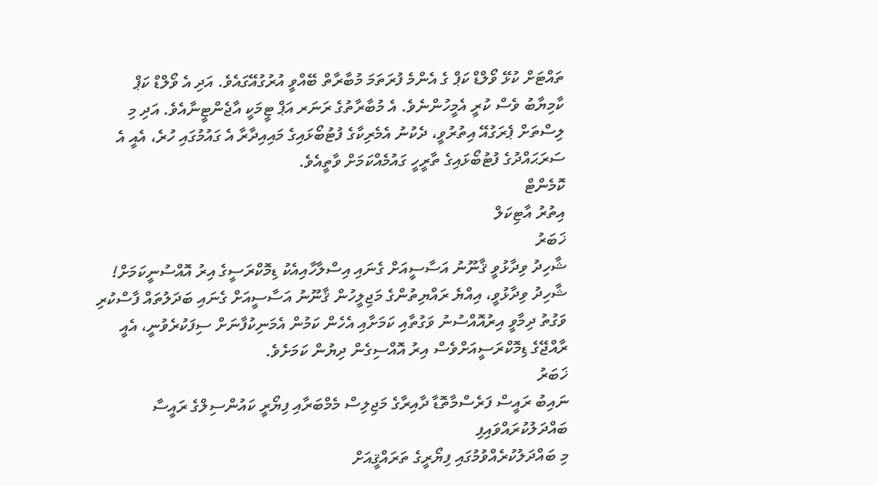ތައްޓަށް ކުޅޭ ވޯލްޑް ކަޕް ގެ އެންމެ ފުރަތަމަ މުބާރާތް ބޭއްވީ އުރުގުއޭގައެވެ. އަދި އެ ވޯލްޑް ކަޕް ކާމިޔާބު ވެސް ކުރީ އެމީހުންނެވެ. އެ މުބާރާތުގެ ރަނަރ އަޕް ޓީމަކީ އާޖެންޓީނާއެވެ. އަދި މި ލިސްތަށް ޕެރަގުއޭ އިތުރުވީ، ދެކުނު އެމެރިކާގެ ފުޓުބޯޅައިގެ މައިއިދާރާ އެ ގައުމުގައި ހުރެ، އެއީ އެ ސަރަޙައްދުގެ ފުޓުބޯޅައިގެ ތާރީހީ ގައުމެއްކަމަށް ވާތީއެވެ.
ކޮމެންޓް
އިތުރު އާޓިކަލް
ޚަބަރު
ޝާހިދު ވިދާޅުވީ ޤާނޫނު އަސާސީއަށް ގެނައި އިސްލާހާއިއެކު ޑިމޮކްރަސީގެ އިރު އޮއްސުނީކަމަށް!
ޝާހިދު ވިދާޅުވީ، އިއްޔެ ރައްޔިތުންގެ މަޖިލީހުން ޤާނޫނު އަސާސީއަށް ގެނައި ބަދަލުތައް ފާސްކުރި ވަގުތު ދިމާވީ އިރުއޮއްސުނު ވަގުތާއި ކަމަށާއި އެހެން ކަމުން އެމަނިކުފާނަށް ސިފަކުރެވުނީ، އެއީ ރާއްޖޭގެ ޑިމޮކްރަސީއަށްވެސް އިރު އޮއްސިގެން ދިޔުން ކަމަށެވެ.
ޚަބަރު
ނައިބު ރައީސް ފަރެސްމާތޮޑާ ދާއިރާގެ މަޖިލިސް މެމްބަރާއި ފިޔޯރީ ކައުންސިލްގެ ރައީސާ ބައްދަލުކުރައްވައިފި
މި ބައްދަލުކުރެއްވުމުގައި ފިޔޯރީގެ ތަރައްޤީއަށް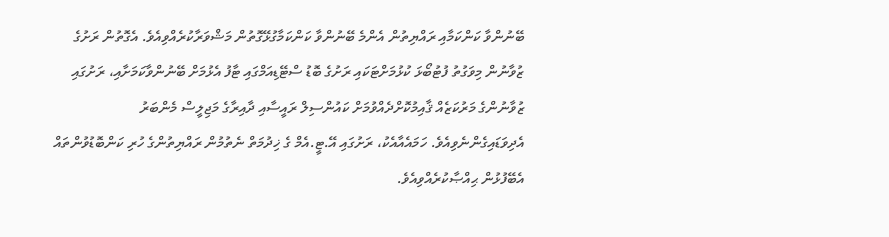ބޭނުންވާ ކަންކަމާއި ރައްޔިތުން އެންމެ ބޭނުންވާ ކަންކަމާގުޅޭގޮތުން މަޝްވަރާކުރެއްވިއެވެ. އެގޮތުން ރަށުގެ ޒުވާނުން މިވަގުތު ފުޓުބޯޅަ ކުޅުމަށްޓަކައި ރަށުގެ ބޮޑު ސްޓޭޑިއަމްގައި ޓާފު އެޅުމަށް ބޭނުންވާކަމަށާއި، ރަށުގައި ޒުވާނުންގެ މަރުކަޒެއް ޤާއިމުކޮށްދެއްވުމަށް ކައުންސިލް ރައީސާއި ދާއިރާގެ މަޖިލީސް މެންބަރު އެދިވަޑައިގެންނެވިއެވެ. ހަމައެއާއެކު، ރަށުގައި އޭ.ޓީ.އެމް ގެ ޚިދުމަތް ނެތުމުން ރައްޔިތުންގެ ހުރި ކަންބޮޑުވުންތައް އެބޭފުޅުން ޙިއްޞާކުރެއްވިއެވެ.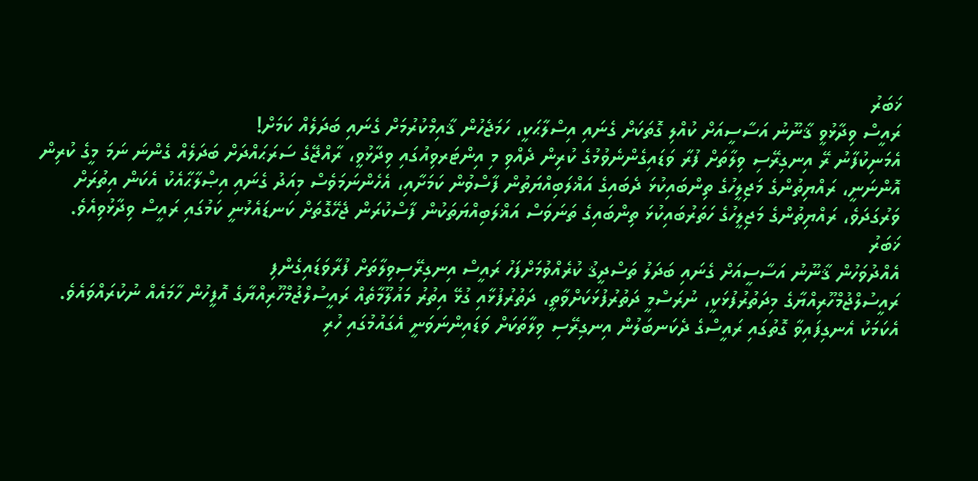ޚަބަރު
ރައީސް ވިދާޅުވީ ޤާނޫނު އަސާސީއަށް ކުއްލި ގޮތަކަށް ގެނައި އިސްލާޙަކީ، ހަމަޖެހުން ޤާއިމްކުރުމަށް ގެނައި ބަދަލެއް ކަމަށް!
އެމަނިކުފާނު ރޭ އިނގިރޭސި ވިލާތަށް ފުރާ ވަޑައިގެންނެވުމުގެ ކުރިން ދެއްވި މި އިންޓަރވިއުގައި ވިދާޅުވީ، ރާއްޖޭގެ ސަރަޙައްދަށް ބަދަލެއް ގެންނަ ނަމަ މީގެ ކުރިން އޮންނަނީ، ރައްޔިތުންގެ މަޖިލީހުގެ ތިންބައިކުޅަ ދެބައިގެ އަޣްލަބިއްޔަތުން ފާސްވުން ކަމަށާއި، އެހެންނަމަވެސް މިއަދު ގެނައި އިޞްލާޙާއެކު އެކަން އިތުރަށް ވަރުގަދަވެ، ރައްޔިތުންގެ މަޖިލީހުގެ ހަތަރުބައިކުޅަ ތިންބައިގެ ތަނަވަސް އަޣްލަބިއްޔަތަކުން ފާސްކުރަން ޖެހޭގޮތަށް ކަނޑައެޅުނީ ކަމުގައި ރައީސް ވިދާޅުވިއެވެ.
ޚަބަރު
އެއްދުވަހުން ޤާނޫނު އަސާސީއަށް ގެނައި ބަދަލު ތަސްދީޤު ކުރެއްވުމަށްފަހު ރައީސް އިނގިރޭސިވިލާތަށް ފުރާވަޑައިގެންފި
ރައީސުލްޖުމްހޫރިއްޔާގެ މިދަތުރުފުޅަކީ، ނުރަސްމީ ދަތުރުފުޅަކަށްވާތީ، ދަތުރުފުޅާއި ގުޅޭ އިތުރު މައުލޫމާތެއް ރައީސުލްޖުމްހޫރިއްޔާގެ އޮފީހުން ހާމައެއް ނުކުރައްވައެވެ. އެކަމަކު އެނގިފައިވާ ގޮތުގައި ރައީސްގެ ދެކަނބަލުން އިނގިރޭސި ވިލާތަކަށް ވަޑައިންނަވަނީ އެގައުމުގައި ހުރި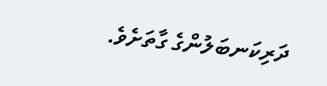ދަރިކަނބަލުންގެ ގާތަށެވެ.